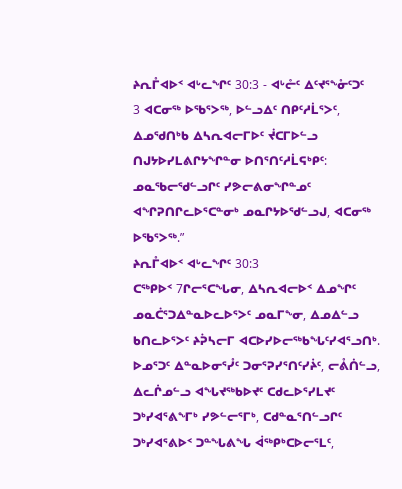ᔨᕆᒤᐊᐅᑉ ᐊᒡᓚᖏᑦ 30:3 - ᐊᒡᓔᑦ ᐃᑦᔪᕐᖕᓁᑦᑐᑦ
3 ᐊᑕᓂᖅ ᐅᖃᕐᐳᖅ, ᐅᓪᓗᐃᑦ ᑎᑭᑦᓱᒫᕐᐳᑦ, ᐃᓄᖁᑎᒃᑲ ᐃᓴᕆᐊᓕᒥᐅᑦ ᔫᑕᒥᐅᓪᓗ ᑎᒍᔭᐅᓯᒪᕕᒋᔭᖏᓐᓂ ᐅᑎᕐᑎᑦᓱᒫᕋᒃᑭᑦ: ᓄᓇᖃᓕᖁᓪᓗᒋᑦ ᓯᕗᓕᕕᓂᖏᓐᓄᑦ ᐊᖏᕈᑎᒋᓚᐅᕐᑕᓐᓂᒃ ᓄᓇᒋᔭᐅᖁᓪᓗᒍ, ᐊᑕᓂᖅ ᐅᖃᕐᐳᖅ.”
ᔨᕆᒤᐊᐅᑉ ᐊᒡᓚᖏᑦ 30:3
ᑕᖅᑭᐅᑉ 7ᒋᓕᕐᑕᖓᓂ, ᐃᓴᕆᐊᓕᐅᑉ ᐃᓄᖏᑦ ᓄᓇᑖᕐᑐᐃᓐᓇᐅᓚᐅᕐᐳᑦ ᓄᓇᒥᖕᓂ, ᐃᓄᐃᓪᓗ ᑲᑎᓚᐅᕐᐳᑦ ᔨᕉᓴᓕᒥ ᐊᑕᐅᓯᐅᓕᖅᑲᖓᑦᓯᐊᕐᓗᑎᒃ.
ᐅᓄᕐᑐᑦ ᐃᓐᓇᐅᓂᕐᓮᑦ ᑐᓂᕐᕈᓯᕐᑎᑦᓯᔩᑦ, ᓕᕔᑏᓪᓗ, ᐃᓚᒌᓄᓪᓗ ᐊᖓᔪᖅᑲᐅᔪᑦ ᑕᑯᓚᐅᕐᓯᒪᔪᑦ ᑐᒃᓯᐊᕐᕕᖕᒥᒃ ᓯᕗᓪᓕᕐᒥᒃ, ᑕᑯᓐᓇᕐᑎᓪᓗᒋᑦ ᑐᒃᓯᐊᕐᕕᐅᑉ ᑐᓐᖓᕕᖓ ᐋᖅᑭᒃᑕᐅᓕᕐᒪᑦ,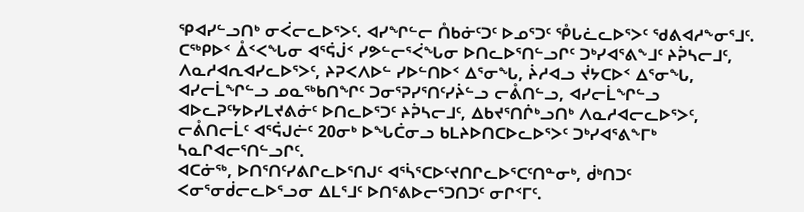ᕿᐊᓯᓪᓗᑎᒃ ᓂᐹᓕᓚᐅᕐᐳᑦ. ᐊᓯᖏᓪᓕ ᑍᑲᓃᑦᑐᑦ ᐅᓄᕐᑐᑦ ᕾᒐᓛᓚᐅᕐᐳᑦ ᖁᕕᐊᓱᖕᓂᕐᒧᑦ.
ᑕᖅᑭᐅᑉ ᐂᑉᐸᖓᓂ ᐊᕐᕌᒎᑉ ᓯᕗᓪᓕᕐᐹᖓᓂ ᐅᑎᓚᐅᕐᑎᓪᓗᒋᑦ ᑐᒃᓯᐊᕐᕕᖕᒧᑦ ᔨᕉᓴᓕᒧᑦ, ᐱᓇᓱᐊᕆᐊᓯᓚᐅᕐᐳᑦ, ᔨᕈᐸᐱᐅᓪ ᓯᐅᓪᑎᐅᑉ ᐃᕐᓂᖓ, ᔩᓱᐊᓗ ᔫᔭᑕᐅᑉ ᐃᕐᓂᖓ, ᐊᓯᓕᒫᖏᓪᓗ ᓄᓇᖅᑲᑎᖏᑦ ᑐᓂᕐᕈᓯᕐᑎᑦᓯᔩᓪᓗ ᓕᕔᑎᓪᓗ, ᐊᓯᓕᒫᖏᓪᓗ ᐊᐅᓚᕈᑦᔭᐅᓯᒪᔪᕕᓃᑦ ᐅᑎᓚᐅᕐᑐᑦ ᔨᕉᓴᓕᒧᑦ, ᐃᑲᔪᕐᑎᒌᒃᓗᑎᒃ ᐱᓇᓱᐊᓕᓚᐅᕐᐳᑦ, ᓕᕔᑎᓕᒫᑦ ᐊᕐᕌᒍᓖᑦ 20ᓂᒃ ᐅᖓᑖᓂᓗ ᑲᒪᔨᐅᑎᑕᐅᓚᐅᕐᐳᑦ ᑐᒃᓯᐊᕐᕕᖕᒥᒃ ᓴᓇᒋᐊᓕᕐᑎᓪᓗᒋᑦ.
ᐊᑕᓃᖅ, ᐅᑎᕐᑎᑦᓯᕕᒋᓚᐅᕐᑎᒍᑦ ᐊᕐᓵᕐᑕᐅᑦᔪᑎᒋᓚᐅᕐᑕᑦᑎᓐᓂᒃ, ᑰᒃᑎᑐᑦ ᐸᓂᕐᓂᑰᓕᓚᐅᕐᓗᓂ ᐃᒪᕐᒧᑦ ᐅᑎᕐᕕᐅᓕᕐᑐᑎᑐᑦ ᓂᒋᑉᒥᑦ.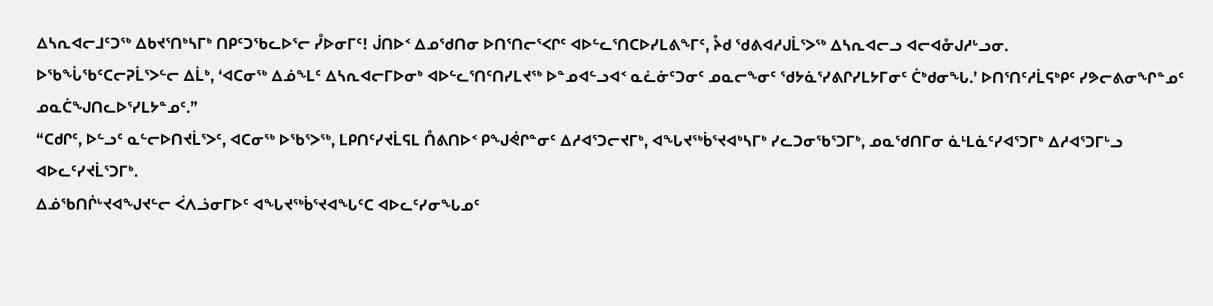ᐃᓴᕆᐊᓕᒧᑦᑐᖅ ᐃᑲᔪᕐᑎᒃᓴᒥᒃ ᑎᑭᑦᑐᖃᓚᐅᕐᓕ ᓮᐅᓂᒥᑦ! ᒎᑎᐅᑉ ᐃᓄᖁᑎᓂ ᐅᑎᕐᑎᓕᕐᐸᒋᑦ ᐊᐅᓪᓚᕐᑎᑕᐅᓯᒪᕕᖕᒥᑦ, ᔧᑯ ᖁᕕᐊᓱᒍᒫᕐᐳᖅ ᐃᓴᕆᐊᓕᓗ ᐊᓕᐊᓁᒍᓱᒡᓗᓂ.
ᐅᖃᖔᖃᑦᑕᓕᕈᒫᕐᐳᓪᓕ ᐃᒫᒃ, ‘ᐊᑕᓂᖅ ᐃᓅᖕᒪᑦ ᐃᓴᕆᐊᓕᒥᐅᓂᒃ ᐊᐅᓪᓚᕐᑎᑦᑎᓯᒪᔪᖅ ᐅᓐᓄᐊᓪᓗᐊᑉ ᓇᓛᓃᑦᑐᓂᑦ ᓄᓇᓕᖕᓂᑦ ᖁᔭᓈᕐᓯᕕᒋᓯᒪᔭᒥᓂᑦ ᑖᒃᑯᓂᖓ.’ ᐅᑎᕐᑎᑦᓱᒫᕋᒃᑭᑦ ᓯᕗᓕᕕᓂᖏᓐᓄᑦ ᓄᓇᑖᖑᑎᓚᐅᕐᓯᒪᔭᓐᓄᑦ.”
“ᑕᑯᒋᑦ, ᐅᓪᓗᑦ ᓇᓪᓕᐅᑎᔪᒫᕐᐳᑦ, ᐊᑕᓂᖅ ᐅᖃᕐᐳᖅ, ᒪᑭᑎᑦᓯᔪᒫᕋᒪ ᑍᕕᑎᐅᑉ ᑭᖑᕚᒋᓐᓂᑦ ᐃᓱᐊᕐᑐᓕᔪᒥᒃ, ᐊᖓᔪᖅᑳᕐᔪᐊᒃᓴᒥᒃ ᓯᓚᑐᓂᖃᕐᑐᒥᒃ, ᓄᓇᖁᑎᒥᓂ ᓈᒻᒪᓈᑦᓯᐊᕐᑐᒥᒃ ᐃᓱᐊᕐᑐᒥᒡᓗ ᐊᐅᓚᑦᓯᔪᒫᕐᑐᒥᒃ.
ᐃᓅᖃᑎᒌᒡᔪᐊᖑᔪᓪᓕ ᐹᐱᓘᓂᒥᐅᑦ ᐊᖓᔪᖅᑳᕐᔪᐊᖓᑦᑕ ᐊᐅᓚᑦᓯᓂᖓᓄᑦ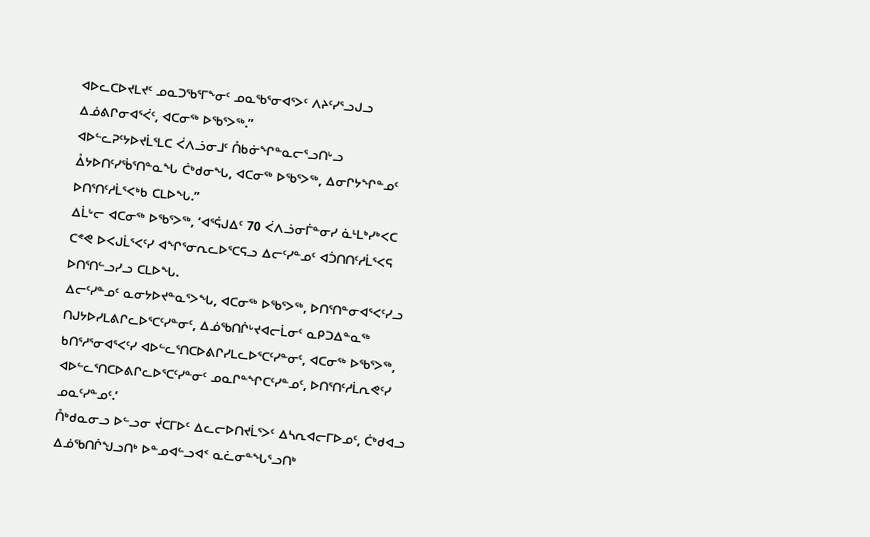ᐊᐅᓚᑕᐅᔪᒪᔪᑦ ᓄᓇᑐᖃᕐᒥᖕᓂᑦ ᓄᓇᖃᕐᓂᐊᕐᐳᑦ ᐱᔨᑦᓯᕐᓗᒍᓗ ᐃᓅᕕᒋᓂᐊᕐᐹᑦ, ᐊᑕᓂᖅ ᐅᖃᕐᐳᖅ.”
ᐊᐅᓪᓚᕈᑦᔭᐅᔪᒫᕐᒪᑕ ᐹᐱᓘᓂᒧᑦ ᑍᑲᓃᖏᓐᓇᓕᕐᓗᑎᒡᓗ ᐂᔭᐅᑎᑦᓯᖄᕐᑎᓐᓇᖓ ᑖᒃᑯᓂᖓ, ᐊᑕᓂᖅ ᐅᖃᕐᐳᖅ, ᐃᓂᒋᔭᖏᓐᓄᑦ ᐅᑎᕐᑎᑦᓱᒫᕐᐸᒃᑲ ᑕᒪᐅᖓ.”
ᐃᒫᒡᓕ ᐊᑕᓂᖅ ᐅᖃᕐᐳᖅ, ‘ᐊᕐᕌᒍᐃᑦ 70 ᐹᐱᓘᓂᒦᓐᓂᓯ ᓈᒻᒪᒃᓯᒃᐸᑕ ᑕᕝᕙ ᐅᐸᒍᒫᕐᐸᑦᓯ ᐊᖏᕐᓂᕆᓚᐅᕐᑕᕋᓗ ᐃᓕᑦᓯᓐᓄᑦ ᐊᑑᑎᑎᑦᓱᒫᕐᐸᕋ ᐅᑎᕐᑎᓪᓗᓯᓗ ᑕᒪᐅᖓ.
ᐃᓕᑦᓯᓐᓄᑦ ᓇᓂᔭᐅᔪᓐᓇᕐᐳᖓ, ᐊᑕᓂᖅ ᐅᖃᕐᐳᖅ, ᐅᑎᕐᑎᓐᓂᐊᕐᐸᑦᓯᓗ ᑎᒍᔭᐅᓯᒪᕕᒋᓚᐅᕐᑕᑦᓯᓐᓂᑦ, ᐃᓅᖃᑎᒌᒡᔪᐊᓕᒫᓂᑦ ᓇᑭᑐᐃᓐᓇᖅ ᑲᑎᕐᓱᕐᓂᐊᕐᐸᑦᓯ ᐊᐅᓪᓚᕐᑎᑕᐅᕕᒋᓯᒪᓚᐅᕐᑕᑦᓯᓐᓂᑦ, ᐊᑕᓂᖅ ᐅᖃᕐᐳᖅ, ᐊᐅᓪᓚᕐᑎᑕᐅᕕᒋᓚᐅᕐᑕᑦᓯᓐᓂᑦ ᓄᓇᒋᓐᖏᑕᑦᓯᓐᓄᑦ, ᐅᑎᕐᑎᑦᓱᒫᕆᕙᑦᓯ ᓄᓇᑦᓯᓐᓄᑦ.’
ᑍᒃᑯᓇᓂᓗ ᐅᓪᓗᓂ ᔫᑕᒥᐅᑦ ᐃᓚᓕᐅᑎᔪᒫᕐᐳᑦ ᐃᓴᕆᐊᓕᒥᐅᓄᑦ, ᑖᒃᑯᐊᓗ ᐃᓅᖃᑎᒌᖑᓗᑎᒃ ᐅᓐᓄᐊᓪᓗᐊᑉ ᓇᓛᓂᓐᖓᕐᓗᑎᒃ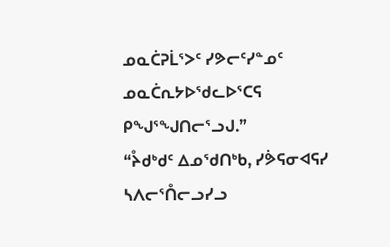ᓄᓇᑖᕈᒫᕐᐳᑦ ᓯᕗᓕᑦᓯᓐᓄᑦ ᓄᓇᑖᕆᔭᐅᖁᓚᐅᕐᑕᕋ ᑭᖑᕐᖑᑎᓕᕐᓗᒍ.”
“ᔧᑯᒃᑯᑦ ᐃᓄᖁᑎᒃᑲ, ᓯᕘᕋᓂᐊᕋᓯ ᓴᐱᓕᕐᑍᓕᓗᓯᓗ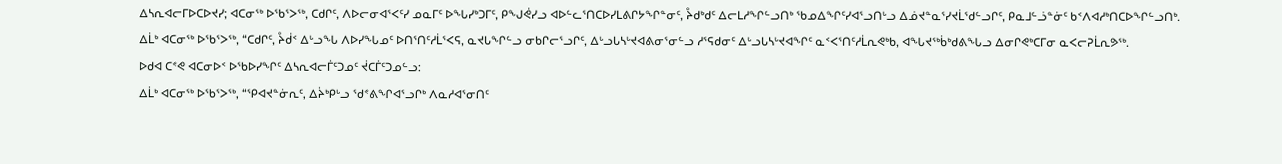ᐃᓴᕆᐊᓕᒥᐅᑕᐅᔪᓯ; ᐊᑕᓂᖅ ᐅᖃᕐᐳᖅ, ᑕᑯᒋᑦ, ᐱᐅᓕᓂᐊᕐᐸᑦᓯ ᓄᓇᒥᑦ ᐅᖓᓯᒃᑐᒥᑦ, ᑭᖑᕚᓯᓗ ᐊᐅᓪᓚᕐᑎᑕᐅᓯᒪᕕᒋᔭᖏᓐᓂᑦ, ᔧᑯᒃᑯᑦ ᐃᓕᒪᓱᖏᓪᓗᑎᒃ ᖃᓄᐃᖏᑦᓯᐊᕐᓗᑎᒡᓗ ᐃᓅᔪᓐᓇᕐᓯᔪᒫᖁᓪᓗᒋᑦ, ᑭᓇᒧᓪᓘᓐᓃᑦ ᑲᑉᐱᐊᓱᒃᑎᑕᐅᖏᓪᓗᑎᒃ.
ᐃᒫᒃ ᐊᑕᓂᖅ ᐅᖃᕐᐳᖅ, “ᑕᑯᒋᑦ, ᔧᑰᑉ ᐃᒡᓗᖓ ᐱᐅᓯᖓᓄᑦ ᐅᑎᕐᑎᑦᓱᒫᕐᐸᕋ, ᓇᔪᒐᖏᓪᓗ ᓂᑲᒋᓕᕐᓗᒋᑦ, ᐃᒡᓗᒐᓴᒡᔪᐊᕕᓂᕐᓂᓪᓗ ᓱᕐᕋᑯᓂᑦ ᐃᒡᓗᒐᓴᒡᔪᐊᖏᑦ ᓇᑉᐸᕐᑎᑦᓱᒫᕆᕙᒃᑲ, ᐊᖓᔪᖅᑳᒃᑯᕕᖓᓗ ᐃᓂᒋᕙᒃᑕᒥᓂ ᓇᐸᓕᕈᒫᕆᕗᖅ.
ᐅᑯᐊ ᑕᕝᕙ ᐊᑕᓂᐅᑉ ᐅᖃᐅᓯᖏᑦ ᐃᓴᕆᐊᓕᒦᑦᑐᓄᑦ ᔫᑕᒦᑦᑐᓄᓪᓗ:
ᐃᒫᒃ ᐊᑕᓂᖅ ᐅᖃᕐᐳᖅ, “ᕿᐊᔪᓐᓃᕆᑦ, ᐃᔩᒃᑭᒡᓗ ᖁᕝᕕᖏᐊᕐᓗᒋᒃ ᐱᓇᓱᐊᕐᓂᑎᑦ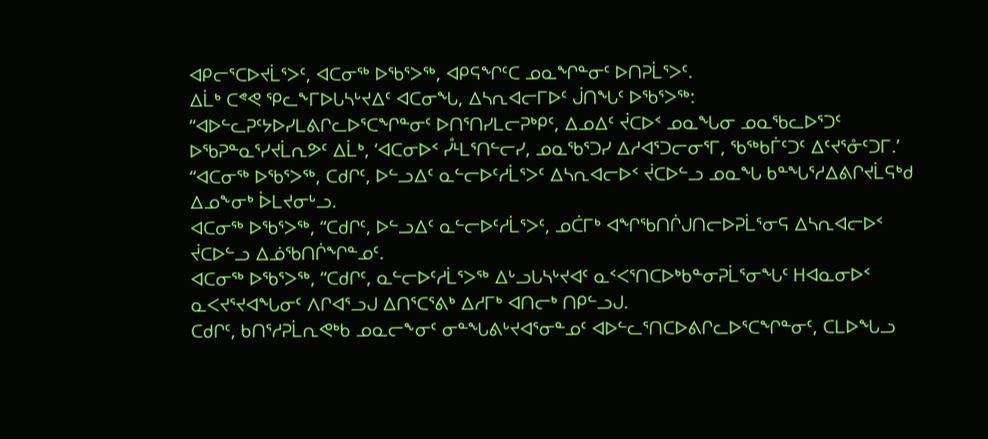ᐊᑭᓕᕐᑕᐅᔪᒫᕐᐳᑦ, ᐊᑕᓂᖅ ᐅᖃᕐᐳᖅ, ᐊᑭᕋᖏᑦᑕ ᓄᓇᖏᓐᓂᑦ ᐅᑎᕈᒫᕐᐳᑦ.
ᐃᒫᒃ ᑕᕝᕙ ᕿᓚᖕᒥᐅᒐᓴᒡᔪᐃᑦ ᐊᑕᓂᖓ, ᐃᓴᕆᐊᓕᒥᐅᑦ ᒎᑎᖓᑦ ᐅᖃᕐᐳᖅ: “ᐊᐅᓪᓚᕈᑦᔭᐅᓯᒪᕕᒋᓚᐅᕐᑕᖏᓐᓂᑦ ᐅᑎᕐᑎᓯᒪᓕᕈᒃᑭᑦ, ᐃᓄᐃᑦ ᔫᑕᐅᑉ ᓄᓇᖓᓂ ᓄᓇᖃᓚᐅᕐᑐᑦ ᐅᖃᕈᓐᓇᕐᓯᔪᒫᕆᕗᑦ ᐃᒫᒃ, ‘ᐊᑕᓂᐅᑉ ᓮᒻᒪᕐᑎᓪᓕᓯ, ᓄᓇᖃᕐᑐᓯ ᐃᓱᐊᕐᑐᓕᓂᕐᒥ, ᖃᖅᑲᒦᑦᑐᑦ ᐃᑦᔪᕐᓁᑦᑐᒥ.’
“ᐊᑕᓂᖅ ᐅᖃᕐᐳᖅ, ᑕᑯᒋᑦ, ᐅᓪᓗᐃᑦ ᓇᓪᓕᐅᑦᓱᒫᕐᐳᑦ ᐃᓴᕆᐊᓕᐅᑉ ᔫᑕᐅᓪᓗ ᓄᓇᖓ ᑲᓐᖓᕐᓱᐃᕕᒋᔪᒫᕋᒃᑯ ᐃᓄᖕᓂᒃ ᐆᒪᔪᓂᒡᓗ.
ᐊᑕᓂᖅ ᐅᖃᕐᐳᖅ, “ᑕᑯᒋᑦ, ᐅᓪᓗᐃᑦ ᓇᓪᓕᐅᑦᓱᒫᕐᐳᑦ, ᓄᑖᒥᒃ ᐊᖏᖃᑎᒌᒍᑎᓕᐅᕈᒫᕐᓂᕋ ᐃᓴᕆᐊᓕᐅᑉ ᔫᑕᐅᓪᓗ ᐃᓅᖃᑎᒌᖏᓐᓄᑦ.
ᐊᑕᓂᖅ ᐅᖃᕐᐳᖅ, “ᑕᑯᒋᑦ, ᓇᓪᓕᐅᑦᓱᒫᕐᐳᖅ ᐃᒡᓗᒐᓴᒡᔪᐊᑦ ᓇᑉᐸᕐᑎᑕᐅᒃᑲᓐᓂᕈᒫᕐᓂᖓᑦ ᕼᐊᓇᓂᐅᑉ ᓇᐸᔪᕐᔪᐊᖓᓂᑦ ᐱᒋᐊᕐᓗᒍ ᐃᑎᕐᑕᕐᕕᒃ ᐃᓱᒥᒃ ᐊᑎᓕᒃ ᑎᑭᓪᓗᒍ.
ᑕᑯᒋᑦ, ᑲᑎᕐᓱᕈᒫᕆᕙᒃᑲ ᓄᓇᓕᖕᓂᑦ ᓂᓐᖓᕕᒡᔪᐊᕐᓂᓐᓄᑦ ᐊᐅᓪᓚᕐᑎᑕᐅᕕᒋᓚᐅᕐᑕᖏᓐᓂᑦ, ᑕᒪᐅᖓᓗ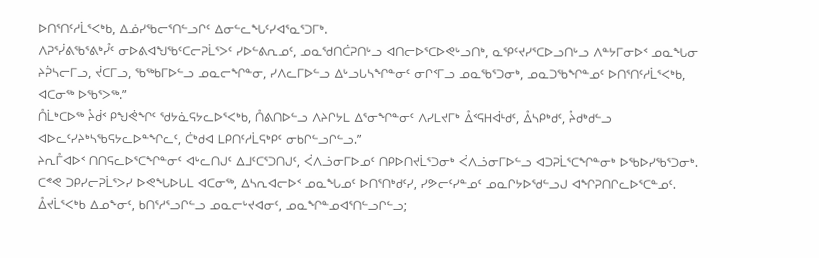ᐅᑎᕐᑎᑦᓱᒫᕐᐸᒃᑲ, ᐃᓅᓯᖃᓕᕐᑎᓪᓗᒋᑦ ᐃᓂᓪᓚᖓᑦᓯᐊᕐᓇᕐᑐᒥᒃ.
ᐱᕈᕐᓰᕕᖃᕐᕕᒃᓮᑦ ᓂᐅᕕᐊᖑᖃᑦᑕᓕᕈᒫᕐᐳᑦ ᓯᐅᓪᕕᕆᓄᑦ, ᓄᓇᖁᑎᑖᕈᑎᒡᓗ ᐊᑎᓕᐅᕐᑕᐅᕙᒡᓗᑎᒃ, ᓇᕿᑦᔪᓯᕐᑕᐅᓗᑎᒡᓗ ᐱᓐᔭᒥᓂᐅᑉ ᓄᓇᖓᓂ ᔨᕉᓴᓕᒥᓗ, ᔫᑕᒥᓗ, ᖃᖅᑲᒥᐅᓪᓗ ᓄᓇᓕᖏᓐᓂ, ᓯᐱᓚᒥᐅᓪᓗ ᐃᒡᓗᒐᓴᖏᓐᓂᑦ ᓂᒋᑉᒥᓗ ᓄᓇᖃᕐᑐᓂᒃ, ᓄᓇᑐᖃᖏᓐᓄᑦ ᐅᑎᕐᑎᑦᓱᒫᕐᐸᒃᑲ, ᐊᑕᓂᖅ ᐅᖃᕐᐳᖅ.”
ᑍᒫᒃᑕᐅᖅ ᔧᑰᑉ ᑭᖑᕚᖏᑦ ᖁᔭᓈᕋᔭᓚᐅᕐᐸᒃᑲ, ᑍᕕᑎᐅᓪᓗ ᐱᔨᒋᔭᒪ ᐃᕐᓂᖏᓐᓂᑦ ᐱᓯᒪᔪᒥᒃ ᐂᑉᕋᕼᐋᒻᑯᑦ, ᐂᓴᑭᒃᑯᑦ, ᔧᑯᒃᑯᓪᓗ ᐊᐅᓚᑦᓯᔨᒃᓴᖃᕋᔭᓚᐅᓐᖏᓚᑦ, ᑖᒃᑯᐊ ᒪᑭᑎᑦᓱᒫᕋᒃᑭᑦ ᓂᑲᒋᓪᓗᒋᓪᓗ.”
ᔨᕆᒤᐊᐅᑉ ᑎᑎᕋᓚᐅᕐᑕᖏᓐᓂᑦ ᐊᒡᓚᑎᒍᑦ ᐃᒧᑦᑕᕐᑐᑎᒍᑦ, ᐹᐱᓘᓂᒥᐅᓄᑦ ᑎᑭᐅᑎᔪᒫᕐᑐᓂᒃ ᐹᐱᓘᓂᒥᐅᓪᓗ ᐊᑐᕈᒫᕐᑕᖏᓐᓂᒃ ᐅᖃᐅᓯᖃᕐᑐᓂᒃ.
ᑕᕝᕙ ᑐᑭᓯᓕᕈᒫᕐᐳᓯ ᐅᕙᖓᐅᒐᒪ ᐊᑕᓂᖅ, ᐃᓴᕆᐊᓕᐅᑉ ᓄᓇᖓᓄᑦ ᐅᑎᕐᑎᒃᑯᑦᓯ, ᓯᕗᓕᑦᓯᓐᓄᑦ ᓄᓇᒋᔭᐅᖁᓪᓗᒍ ᐊᖏᕈᑎᒋᓚᐅᕐᑕᓐᓄᑦ.
ᐂᔪᒫᕐᐸᒃᑲ ᐃᓄᖕᓂᑦ, ᑲᑎᕐᓱᕐᓗᒋᓪᓗ ᓄᓇᓕᒡᔪᐊᓂᑦ, ᓄᓇᖏᓐᓄᐊᕐᑎᓪᓗᒋᓪᓗ;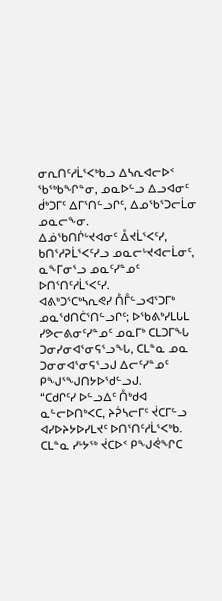ᓂᕆᑎᑦᓱᒫᕐᐸᒃᑲᓗ ᐃᓴᕆᐊᓕᐅᑉ ᖃᖅᑲᖏᓐᓂ, ᓄᓇᐅᓪᓗ ᐃᓗᐊᓂᑦ ᑰᒃᑐᒥᑦ ᐃᒥᕐᑎᓪᓗᒋᑦ, ᐃᓄᖃᕐᑐᓕᒫᓂ ᓄᓇᓕᖕᓂ.
ᐃᓅᖃᑎᒌᒡᔪᐊᓂᑦ ᐂᔪᒫᕐᐸᑦᓯ, ᑲᑎᕐᓱᕈᒫᕐᐸᑦᓯᓗ ᓄᓇᓕᒡᔪᐊᓕᒫᓂᑦ, ᓇᖕᒥᓂᕐᓗ ᓄᓇᑦᓯᓐᓄᑦ ᐅᑎᕐᑎᑦᓱᒫᕐᐸᑦᓯ.
ᐊᕕᒃᑐᕐᑕᒃᓴᕆᕙᓯ ᑍᒤᓪᓗᐊᕐᑐᒥᒃ ᓄᓇᖁᑎᑖᕐᑎᓪᓗᒋᑦ; ᐅᖃᕕᒃᓯᒪᒐᒪ ᓯᕗᓕᕕᓂᑦᓯᓐᓄᑦ ᓄᓇᒥᒃ ᑕᒪᑐᒥᖓ ᑐᓂᓯᓂᐊᕐᓂᕋᕐᓗᖓ, ᑕᒪᓐᓇ ᓄᓇ ᑐᓂᓂᐊᕐᓂᕋᕐᓗᒍ ᐃᓕᑦᓯᓐᓄᑦ ᑭᖑᕐᖑᑎᔭᐅᖁᓪᓗᒍ.
“ᑕᑯᒋᑦᓯ ᐅᓪᓗᐃᑦ ᑍᒃᑯᐊ ᓇᓪᓕᐅᑎᒃᐸᑕ, ᔨᕉᓴᓕᒥᑦ ᔫᑕᒥᓪᓗ ᐊᓯᐅᔨᔭᐅᓯᒪᔪᑦ ᐅᑎᕐᑎᑦᓱᒫᕐᐸᒃᑲ.
ᑕᒪᓐᓇ ᓯᒡᔭᖅ ᔫᑕᐅᑉ ᑭᖑᕚᖏᑕ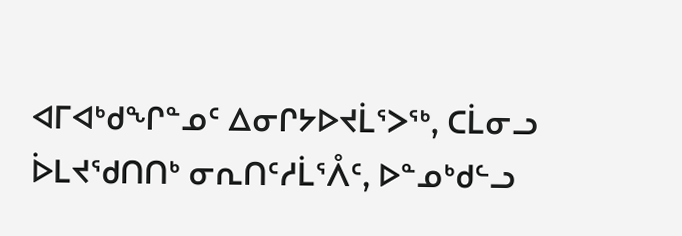ᐊᒥᐊᒃᑯᖏᓐᓄᑦ ᐃᓂᒋᔭᐅᔪᒫᕐᐳᖅ, ᑕᒫᓂᓗ ᐆᒪᔪᖁᑎᑎᒃ ᓂᕆᑎᑦᓱᒫᕐᐰᑦ, ᐅᓐᓄᒃᑯᓪᓗ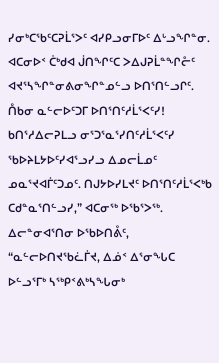ᓯᓂᒃᑕᖃᑦᑕᕈᒫᕐᐳᑦ ᐊᓯᑭᓗᓂᒥᐅᑦ ᐃᒡᓗᖏᓐᓂ. ᐊᑕᓂᐅᑉ ᑖᒃᑯᐊ ᒎᑎᖏᑦᑕ ᐳᐃᒍᕈᒫᓐᖏᓔᑦ ᐊᔪᕐᓴᖏᓐᓂᕕᓂᖏᓐᓄᓪᓗ ᐅᑎᕐᑎᓪᓗᒋᑦ.
ᑍᑲᓂ ᓇᓪᓕᐅᑦᑐᒥ ᐅᑎᕐᑎᑦᓱᒫᕐᐸᑦᓯ! ᑲᑎᕐᓱᐃᓕᕈᒪᓗ ᓂᕐᑐᕐᓇᕐᓯᑎᑦᓱᒫᕐᐸᑦᓯ ᖃᐅᔨᒪᔭᐅᑦᓯᐊᕐᓗᓯᓗ ᐃᓄᓕᒫᓄᑦ ᓄᓇᕐᔪᐊᒦᑦᑐᓄᑦ. ᑎᒍᔭᐅᓯᒪᔪᑦ ᐅᑎᕐᑎᑦᓱᒫᕐᐸᒃᑲ ᑕᑯᓐᓇᕐᑎᓪᓗᓯ,” ᐊᑕᓂᖅ ᐅᖃᕐᐳᖅ.
ᐃᓕᓐᓂᐊᕐᑎᓂ ᐅᖃᐅᑎᕔᑦ, “ᓇᓪᓕᐅᑎᔪᖃᓛᒦᔪ, ᐃᓅᑉ ᐃᕐᓂᖓᑕ ᐅᓪᓗᕐᒥᒃ ᓴᖅᑭᑉᕕᒃᓴᖓᓂᒃ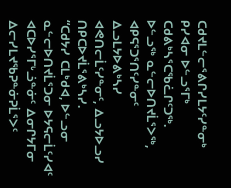ᑕᑯᔪᒪᓪᓕᕐᕕᒋᓯᒪᔭᑦᓯᓐᓂᒃ ᑭᓯᐊᓂ ᐅᓪᓗᕐᒥᒃ ᑕᑯᕕᒃᓴᕐᑕᖃᓛᒋᑦᑐᖅ.
ᐅᓪᓗᖅ ᓇᓪᓕᐅᑎᔪᒫᕐᐳᖅ, ᐊᑭᕋᕐᑐᕐᑎᑦᓯᓐᓂᑦ ᐃᓗᒪᔭᐅᕕᒃᓴᓯ ᐊᕙᑎᓕᒫᑦᓯᓐᓂᑦ, ᐃᓗᔭᐅᓗᓯ ᑎᑭᑕᐅᔪᒫᕐᕕᒃᓴᓯ.
“ᑕᑯᔭᓯ ᑕᒪᒃᑯᐊ, ᐅᓪᓗᓂ ᓇᓪᓕᐅᑎᔪᒫᕐᑐᓂ ᐅᔭᕋᓕᒫᑦᓯᐊᑦ ᐊᑕᐅᓯᕐᒥᒡᓘᓐᓃᑦ ᐃᓂᒋᔭᒥᓂ ᐃᓕᓯᒪᔪᖃᕈᓐᓃᕈᒫᕐᐳᑦ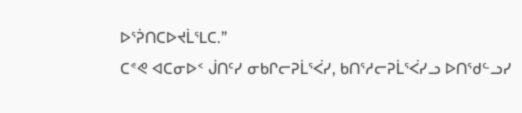ᐅᕐᕉᑎᑕᐅᔪᒫᕐᒪᑕ.”
ᑕᕝᕙ ᐊᑕᓂᐅᑉ ᒎᑎᑦᓯ ᓂᑲᒋᓕᕈᒫᕐᐹᓯ, ᑲᑎᕐᓱᓕᕈᒫᕐᐹᓯᓗ ᐅᑎᖁᓪᓗᓯ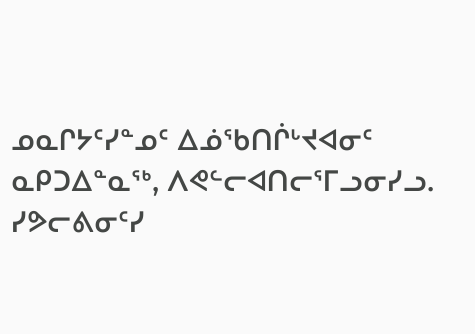ᓄᓇᒋᔭᑦᓯᓐᓄᑦ ᐃᓅᖃᑎᒌᒡᔪᐊᓂᑦ ᓇᑭᑐᐃᓐᓇᖅ, ᐱᕙᓪᓕᐊᑎᓕᕐᒥᓗᓂᓯᓗ.
ᓯᕗᓕᕕᓂᑦᓯ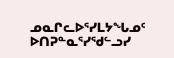ᓄᓇᒋᓚᐅᕐᓯᒪᔭᖓᓄᑦ ᐅᑎᕈᓐᓇᕐᓯᖁᓪᓗᓯ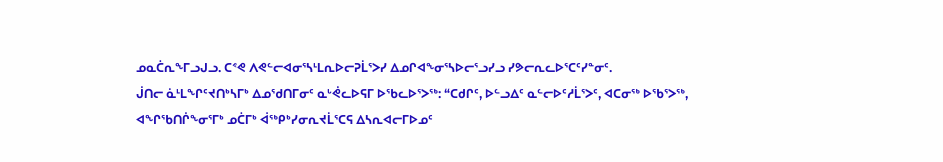ᓄᓇᑖᕆᖕᒥᓗᒍᓗ. ᑕᕝᕙ ᐱᕙᓪᓕᐊᓂᕐᓴᒻᒪᕆᐅᓕᕈᒫᕐᐳᓯ ᐃᓄᒋᐊᖕᓂᕐᓴᐅᓕᕐᓗᓯᓗ ᓯᕗᓕᕆᓚᐅᕐᑕᑦᓯᓐᓂᑦ.
ᒎᑎᓕ ᓈᒻᒪᖏᑦᔪᑎᒃᓴᒥᒃ ᐃᓄᖁᑎᒥᓂᑦ ᓇᒡᕚᓚᐅᕋᒥ ᐅᖃᓚᐅᕐᐳᖅ: “ᑕᑯᒋᑦ, ᐅᓪᓗᐃᑦ ᓇᓪᓕᐅᑦᓱᒫᕐᐳᑦ, ᐊᑕᓂᖅ ᐅᖃᕐᐳᖅ, ᐊᖏᖃᑎᒌᖕᓂᕐᒥᒃ ᓄᑖᒥᒃ ᐋᖅᑭᒃᓯᓂᕆᔪᒫᕐᑕᕋ ᐃᓴᕆᐊᓕᒥᐅᓄᑦ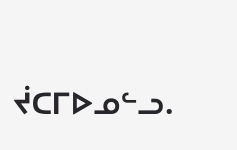ᔫᑕᒥᐅᓄᓪᓗ.